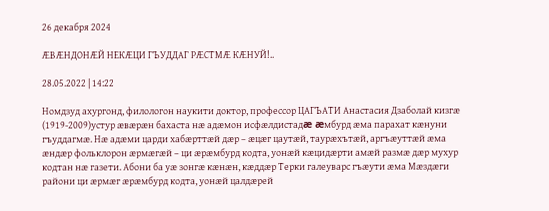26 декабря 2024

ӔВӔНДОНӔЙ НЕКӔЦИ ГЪУДДАГ РӔСТМӔ КӔНУЙ!..

28.05.2022 | 14:22

Номдзуд ахургонд, филологон наукити доктор, профессор ЦАГЪАТИ Анастасия Дзаболай кизгæ (1919-2009)устур æвæрæн бахаста нæ адæмон исфæлдистадæ æмбурд æма парахат кæнуни гъуддагмæ. Нæ адæми царди хабæрттæй дæр – æцæг цаутæй, таурæхътæй, аргъæуттæй æма æндæр фольклорон æрмæгæй – ци æрæмбурд кодта, уонæй кæцидæрти амæй размæ дæр мухур кодтан нæ газети. Абони ба уæ зонгæ кæнæн, кæддæр Терки галеуварс гъæути æма Мæздæги райони ци æрмæг æрæмбурд кодта, уонæй цалдæрей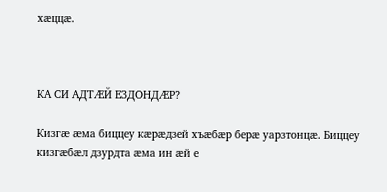хæццæ.



КА СИ АДТӔЙ ЕЗДОНДӔР?

Кизгæ æма биццеу кæрæдзей хъæбæр берæ уарзтонцæ. Биццеу кизгæбæл дзурдта æма ин æй е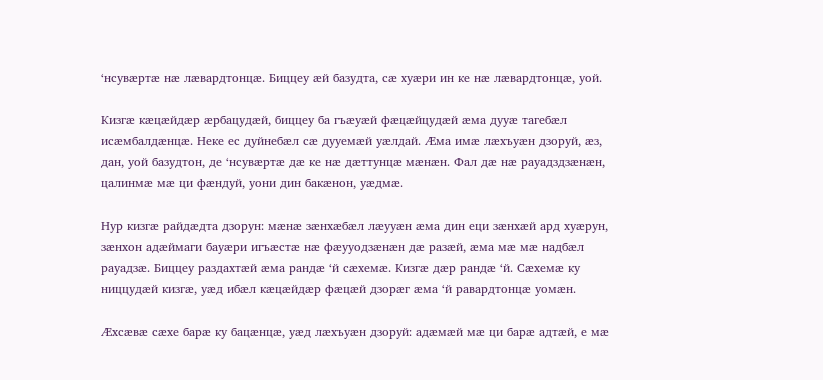‘нсувæртæ нæ лæвардтонцæ. Биццеу æй базудта, сæ хуæри ин ке нæ лæвардтонцæ, уой.

Кизгæ кæцæйдæр æрбацудæй, биццеу ба гъæуæй фæцæйцудæй æма дууæ тагебæл исæмбалдæнцæ. Неке ес дуйнебæл сæ дууемæй уæлдай. Æма имæ лæхъуæн дзоруй, æз, дан, уой базудтон, де ‘нсувæртæ дæ ке нæ дæттунцæ мæнæн. Фал дæ нæ рауадздзæнæн, цалинмæ мæ ци фæндуй, уони дин бакæнон, уæдмæ.

Нур кизгæ райдæдта дзорун: мæнæ зæнхæбæл лæууæн æма дин еци зæнхæй ард хуæрун, зæнхон адæймаги бауæри игъæстæ нæ фæууодзæнæн дæ разæй, æма мæ мæ надбæл рауадзæ. Биццеу раздахтæй æма рандæ ‘й сæхемæ. Кизгæ дæр рандæ ‘й. Сæхемæ ку ниццудæй кизгæ, уæд ибæл кæцæйдæр фæцæй дзорæг æма ‘й равардтонцæ уомæн.

Æхсæвæ сæхе барæ ку бацæнцæ, уæд лæхъуæн дзоруй: адæмæй мæ ци барæ адтæй, е мæ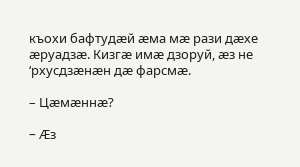къохи бафтудæй æма мæ рази дæхе æруадзæ. Кизгæ имæ дзоруй, æз не ‘рхусдзæнæн дæ фарсмæ.

– Цæмæннæ?

– Æз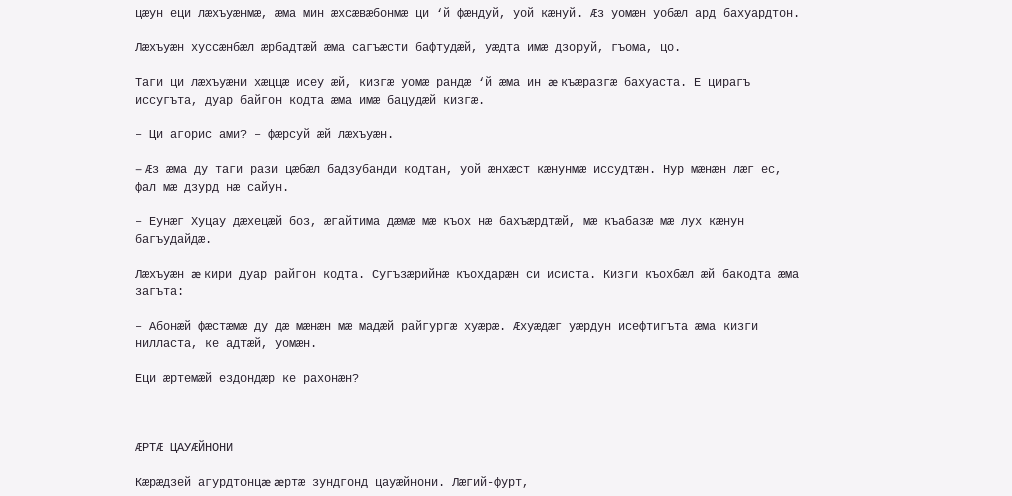цæун еци лæхъуæнмæ, æма мин æхсæвæбонмæ ци ‘й фæндуй, уой кæнуй. Æз уомæн уобæл ард бахуардтон.

Лæхъуæн хуссæнбæл æрбадтæй æма сагъæсти бафтудæй, уæдта имæ дзоруй, гъома, цо.

Таги ци лæхъуæни хæццæ исеу æй, кизгæ уомæ рандæ ‘й æма ин æ къæразгæ бахуаста. Е цирагъ иссугъта, дуар байгон кодта æма имæ бацудæй кизгæ.

– Ци агорис ами? – фæрсуй æй лæхъуæн.

– Æз æма ду таги рази цæбæл бадзубанди кодтан, уой æнхæст кæнунмæ иссудтæн. Нур мæнæн лæг ес, фал мæ дзурд нæ сайун.

– Еунæг Хуцау дæхецæй боз, æгайтима дæмæ мæ къох нæ бахъæрдтæй, мæ къабазæ мæ лух кæнун багъудайдæ.

Лæхъуæн æ кири дуар райгон кодта. Сугъзæрийнæ къохдарæн си исиста. Кизги къохбæл æй бакодта æма загъта:

– Абонæй фæстæмæ ду дæ мæнæн мæ мадæй райгургæ хуæрæ. Æхуæдæг уæрдун исефтигъта æма кизги нилласта, ке адтæй, уомæн.

Еци æртемæй ездондæр ке рахонæн?



ӔРТӔ ЦАУӔЙНОНИ

Кæрæдзей агурдтонцæ æртæ зундгонд цауæйнони. Лæгий-фурт,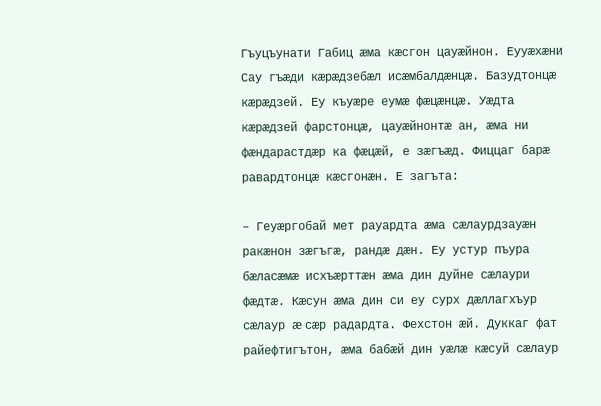Гъуцъунати Габиц æма кæсгон цауæйнон. Еууæхæни Сау гъæди кæрæдзебæл исæмбалдæнцæ. Базудтонцæ кæрæдзей. Еу къуæре еумæ фæцæнцæ. Уæдта кæрæдзей фарстонцæ, цауæйнонтæ ан, æма ни фæндарастдæр ка фæцæй, е зæгъæд. Фиццаг барæ равардтонцæ кæсгонæн. Е загъта:

– Геуæргобай мет рауардта æма сæлаурдзауæн ракæнон зæгъгæ, рандæ дæн. Еу устур пъура бæласæмæ исхъæрттæн æма дин дуйне сæлаури фæдтæ. Кæсун æма дин си еу сурх дæллагхъур сæлаур æ сæр радардта. Фехстон æй. Дуккаг фат райефтигътон, æма бабæй дин уæлæ кæсуй сæлаур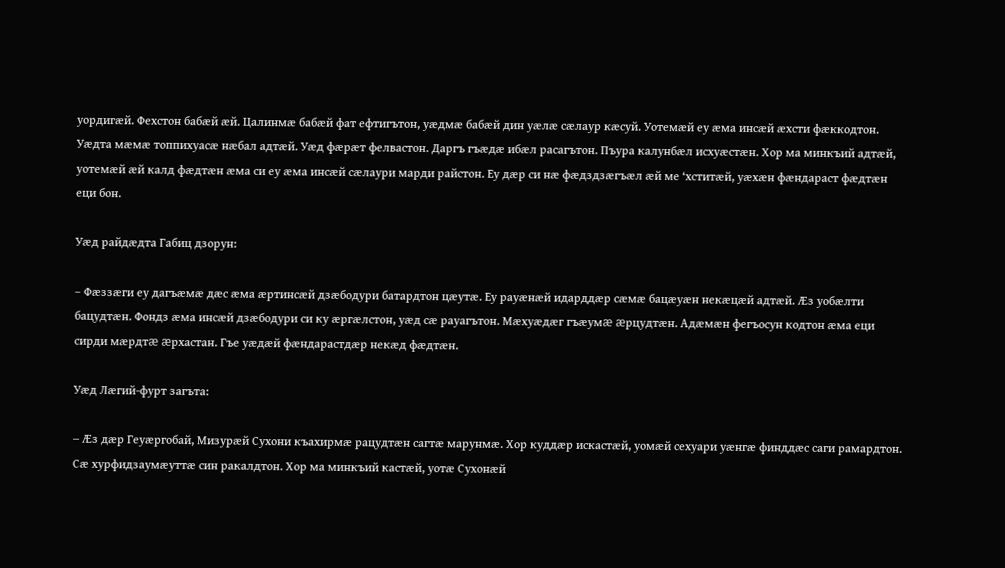уордигæй. Фехстон бабæй æй. Цалинмæ бабæй фат ефтигътон, уæдмæ бабæй дин уæлæ сæлаур кæсуй. Уотемæй еу æма инсæй æхсти фæккодтон. Уæдта мæмæ топпихуасæ нæбал адтæй. Уæд фæрæт фелвастон. Даргъ гъæдæ ибæл расагътон. Пъура калунбæл исхуæстæн. Хор ма минкъий адтæй, уотемæй æй калд фæдтæн æма си еу æма инсæй сæлаури марди райстон. Еу дæр си нæ фæдздзæгъæл æй ме ‘хститæй, уæхæн фæндараст фæдтæн еци бон.

Уæд райдæдта Габиц дзорун:

– Фæззæги еу дагъæмæ дæс æма æртинсæй дзæбодури батардтон цæутæ. Еу рауæнæй идарддæр сæмæ бацæуæн некæцæй адтæй. Æз уобæлти бацудтæн. Фондз æма инсæй дзæбодури си ку æргæлстон, уæд сæ рауагътон. Мæхуæдæг гъæумæ æрцудтæн. Адæмæн фегъосун кодтон æма еци сирди мæрдтæ æрхастан. Гъе уæдæй фæндарастдæр некæд фæдтæн.

Уæд Лæгий-фурт загъта:

– Æз дæр Геуæргобай, Мизурæй Сухони къахирмæ рацудтæн сагтæ марунмæ. Хор куддæр искастæй, уомæй сехуари уæнгæ финддæс саги рамардтон. Сæ хурфидзаумæуттæ син ракалдтон. Хор ма минкъий кастæй, уотæ Сухонæй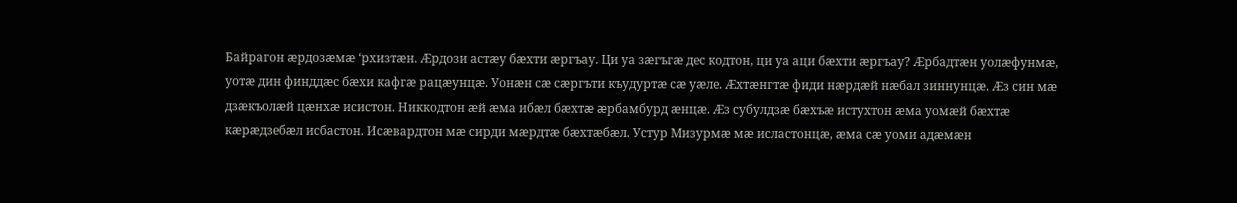Байрагон æрдозæмæ ‘рхизтæн. Æрдози астæу бæхти æргъау. Ци уа зæгъгæ дес кодтон, ци уа аци бæхти æргъау? Æрбадтæн уолæфунмæ, уотæ дин финддæс бæхи кафгæ рацæунцæ. Уонæн сæ сæргъти къудуртæ сæ уæле. Æхтæнгтæ фиди нæрдæй нæбал зиннунцæ. Æз син мæ дзæкъолæй цæнхæ исистон. Никкодтон æй æма ибæл бæхтæ æрбамбурд æнцæ. Æз субулдзæ бæхъæ истухтон æма уомæй бæхтæ кæрæдзебæл исбастон. Исæвардтон мæ сирди мæрдтæ бæхтæбæл. Устур Мизурмæ мæ исластонцæ, æма сæ уоми адæмæн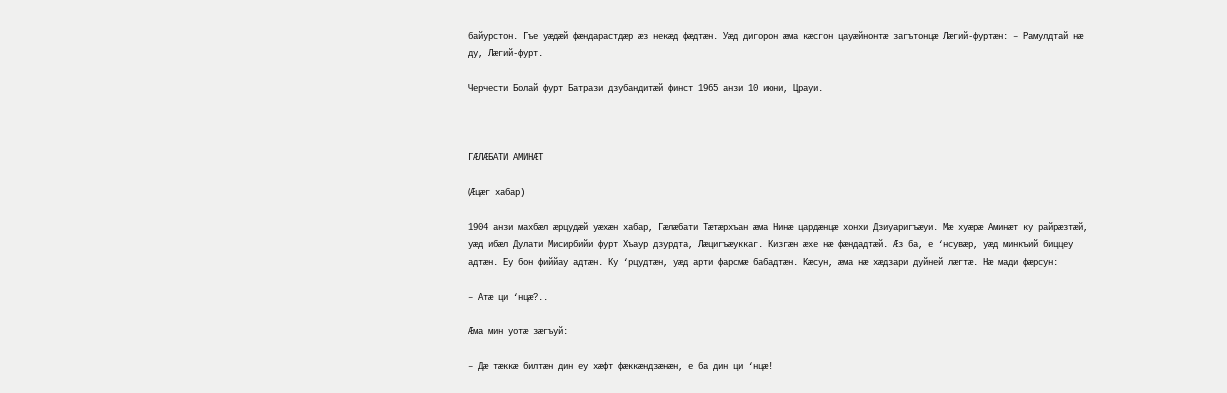байурстон. Гъе уæдæй фæндарастдæр æз некæд фæдтæн. Уæд дигорон æма кæсгон цауæйнонтæ загътонцæ Лæгий-фуртæн: – Рамулдтай нæ ду, Лæгий-фурт.

Черчести Болай фурт Батрази дзубандитæй финст 1965 анзи 10 июни, Црауи.



ГӔЛӔБАТИ АМИНӔТ

(Æцæг хабар)

1904 анзи махбæл æрцудæй уæхæн хабар, Гæлæбати Тæтæрхъан æма Нинæ цардæнцæ хонхи Дзиуаригъæуи. Мæ хуæрæ Аминæт ку райрæзтæй, уæд ибæл Дулати Мисирбийи фурт Хъаур дзурдта, Лæцигъæуккаг. Кизгæн æхе нæ фæндадтæй. Æз ба, е ‘нсувæр, уæд минкъий биццеу адтæн. Еу бон фиййау адтæн. Ку ‘рцудтæн, уæд арти фарсмæ бабадтæн. Кæсун, æма нæ хæдзари дуйней лæгтæ. Нæ мади фæрсун:

– Атæ ци ‘нцæ?..

Æма мин уотæ зæгъуй:

– Дæ тæккæ билтæн дин еу хæфт фæккæндзæнæн, е ба дин ци ‘нцæ!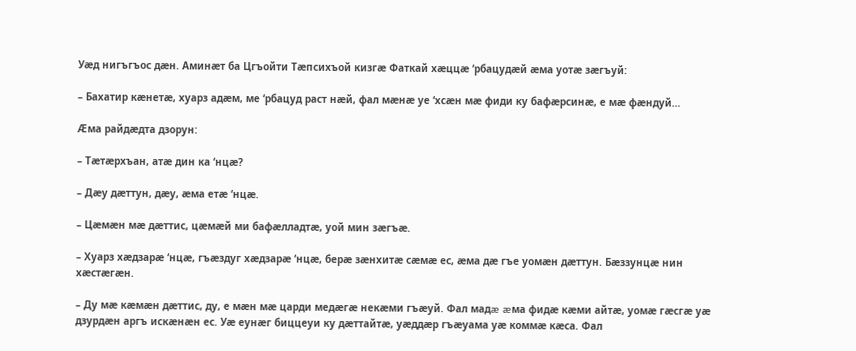Уæд нигъгъос дæн. Аминæт ба Цгъойти Тæпсихъой кизгæ Фаткай хæццæ ‘рбацудæй æма уотæ зæгъуй:

– Бахатир кæнетæ, хуарз адæм, ме ‘рбацуд раст нæй, фал мæнæ уе ‘хсæн мæ фиди ку бафæрсинæ, е мæ фæндуй…

Æма райдæдта дзорун:

– Тæтæрхъан, атæ дин ка ‘нцæ?

– Дæу дæттун, дæу, æма етæ ‘нцæ.

– Цæмæн мæ дæттис, цæмæй ми бафæлладтæ, уой мин зæгъæ.

– Хуарз хæдзарæ ‘нцæ, гъæздуг хæдзарæ ‘нцæ, берæ зæнхитæ сæмæ ес, æма дæ гъе уомæн дæттун. Бæззунцæ нин хæстæгæн.

– Ду мæ кæмæн дæттис, ду, е мæн мæ царди медæгæ некæми гъæуй. Фал мадæ æма фидæ кæми айтæ, уомæ гæсгæ уæ дзурдæн аргъ искæнæн ес. Уæ еунæг биццеуи ку дæттайтæ, уæддæр гъæуама уæ коммæ кæса. Фал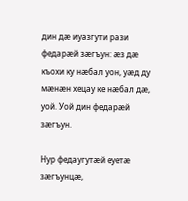дин дæ иуазгути рази федарæй зæгъун: æз дæ къохи ку нæбал уон, уæд ду мæнæн хецау ке нæбал дæ, уой. Уой дин федарæй зæгъун.

Нур федаугутæй еуетæ зæгъунцæ,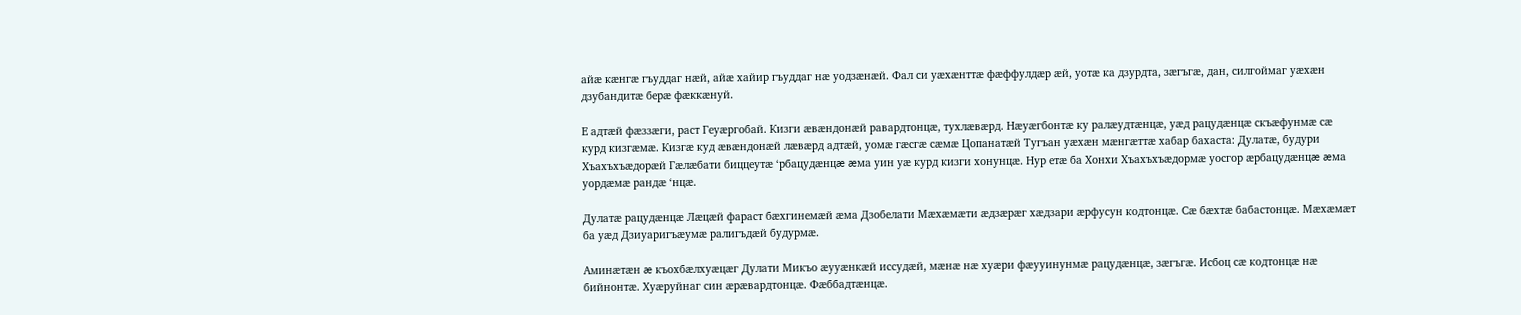айæ кæнгæ гъуддаг нæй, айæ хайир гъуддаг нæ уодзæнæй. Фал си уæхæнттæ фæффулдæр æй, уотæ ка дзурдта, зæгъгæ, дан, силгоймаг уæхæн дзубандитæ берæ фæккæнуй.

Е адтæй фæззæги, раст Геуæргобай. Кизги æвæндонæй равардтонцæ, тухлæвæрд. Нæуæгбонтæ ку ралæудтæнцæ, уæд рацудæнцæ скъæфунмæ сæ курд кизгæмæ. Кизгæ куд æвæндонæй лæвæрд адтæй, уомæ гæсгæ сæмæ Цопанатæй Тугъан уæхæн мæнгæттæ хабар бахаста: Дулатæ, будури Хъахъхъæдорæй Гæлæбати биццеутæ ‘рбацудæнцæ æма уин уæ курд кизги хонунцæ. Нур етæ ба Хонхи Хъахъхъæдормæ уосгор æрбацудæнцæ æма уордæмæ рандæ ‘нцæ.

Дулатæ рацудæнцæ Лæцæй фараст бæхгинемæй æма Дзобелати Мæхæмæти æдзæрæг хæдзари æрфусун кодтонцæ. Сæ бæхтæ бабастонцæ. Мæхæмæт ба уæд Дзиуаригъæумæ ралигъдæй будурмæ.

Аминæтæн æ къохбæлхуæцæг Дулати Микъо æууæнкæй иссудæй, мæнæ нæ хуæри фæууинунмæ рацудæнцæ, зæгъгæ. Исбоц сæ кодтонцæ нæ бийнонтæ. Хуæруйнаг син æрæвардтонцæ. Фæббадтæнцæ.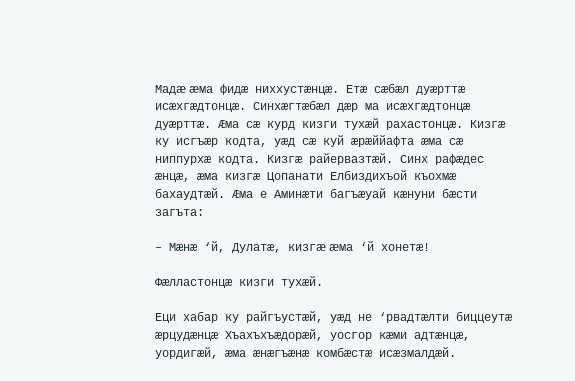Мадæ æма фидæ ниххустæнцæ. Етæ сæбæл дуæрттæ исæхгæдтонцæ. Синхæгтæбæл дæр ма исæхгæдтонцæ дуæрттæ. Æма сæ курд кизги тухæй рахастонцæ. Кизгæ ку исгъæр кодта, уæд сæ куй æрæййафта æма сæ ниппурхæ кодта. Кизгæ райервазтæй. Синх рафæдес æнцæ, æма кизгæ Цопанати Елбиздихъой къохмæ бахаудтæй. Æма е Аминæти багъæуай кæнуни бæсти загъта:

– Мæнæ ‘й, Дулатæ, кизгæ æма ‘й хонетæ!

Фæлластонцæ кизги тухæй.

Еци хабар ку райгъустæй, уæд не ‘рвадтæлти биццеутæ æрцудæнцæ Хъахъхъæдорæй, уосгор кæми адтæнцæ, уордигæй, æма æнæгъæнæ комбæстæ исæзмалдæй.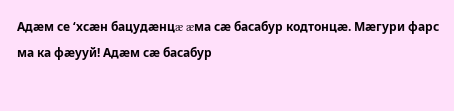Адæм се ‘хсæн бацудæнцæ æма сæ басабур кодтонцæ. Мæгури фарс ма ка фæууй! Адæм сæ басабур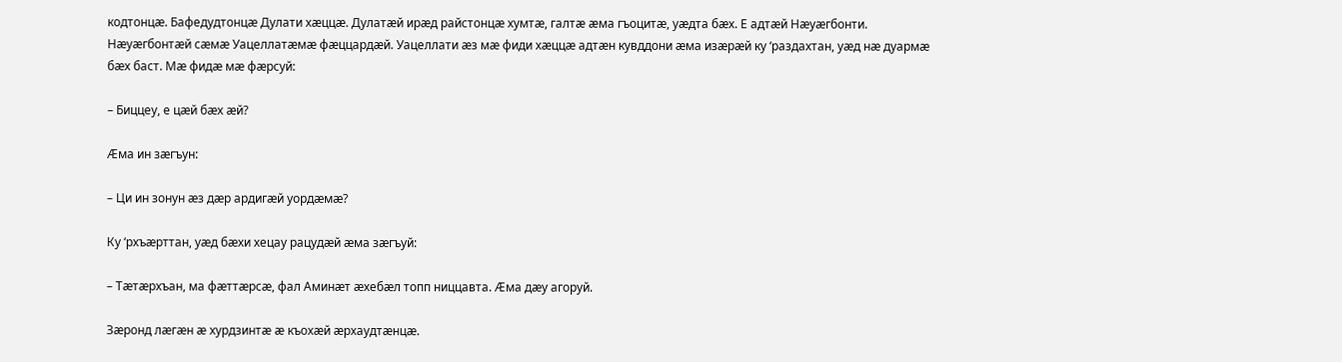кодтонцæ. Бафедудтонцæ Дулати хæццæ. Дулатæй ирæд райстонцæ хумтæ, галтæ æма гъоцитæ, уæдта бæх. Е адтæй Нæуæгбонти. Нæуæгбонтæй сæмæ Уацеллатæмæ фæццардæй. Уацеллати æз мæ фиди хæццæ адтæн кувддони æма изæрæй ку ‘раздахтан, уæд нæ дуармæ бæх баст. Мæ фидæ мæ фæрсуй:

– Биццеу, е цæй бæх æй?

Æма ин зæгъун:

– Ци ин зонун æз дæр ардигæй уордæмæ?

Ку ‘рхъæрттан, уæд бæхи хецау рацудæй æма зæгъуй:

– Тæтæрхъан, ма фæттæрсæ, фал Аминæт æхебæл топп ниццавта. Æма дæу агоруй.

Зæронд лæгæн æ хурдзинтæ æ къохæй æрхаудтæнцæ.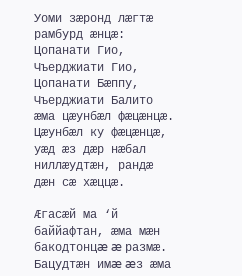Уоми зæронд лæгтæ рамбурд æнцæ: Цопанати Гио, Чъерджиати Гио, Цопанати Бæппу, Чъерджиати Балито æма цæунбæл фæцæнцæ. Цæунбæл ку фæцæнцæ, уæд æз дæр нæбал ниллæудтæн, рандæ дæн сæ хæццæ.

Æгасæй ма ‘й баййафтан, æма мæн бакодтонцæ æ размæ. Бацудтæн имæ æз æма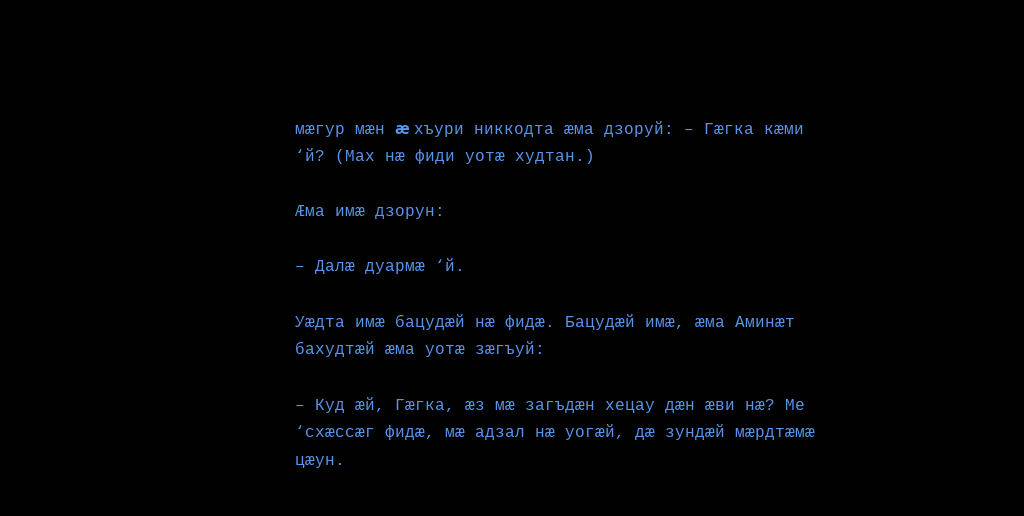мæгур мæн æ хъури никкодта æма дзоруй: – Гæгка кæми ‘й? (Мах нæ фиди уотæ худтан.)

Æма имæ дзорун:

– Далæ дуармæ ‘й.

Уæдта имæ бацудæй нæ фидæ. Бацудæй имæ, æма Аминæт бахудтæй æма уотæ зæгъуй:

– Куд æй, Гæгка, æз мæ загъдæн хецау дæн æви нæ? Ме ‘схæссæг фидæ, мæ адзал нæ уогæй, дæ зундæй мæрдтæмæ цæун.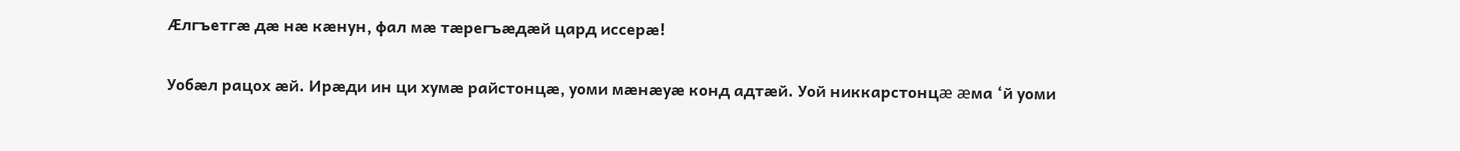Æлгъетгæ дæ нæ кæнун, фал мæ тæрегъæдæй цард иссерæ!

Уобæл рацох æй. Ирæди ин ци хумæ райстонцæ, уоми мæнæуæ конд адтæй. Уой никкарстонцæ æма ‘й уоми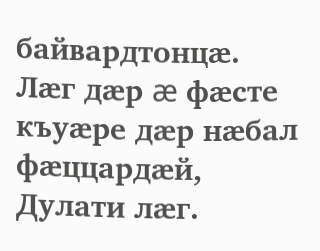байвардтонцæ. Лæг дæр æ фæсте къуæре дæр нæбал фæццардæй, Дулати лæг.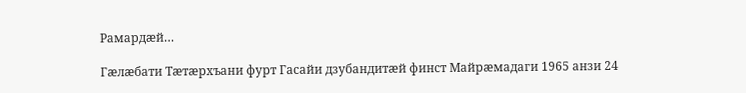Рамардæй…

Гæлæбати Тæтæрхъани фурт Гасайи дзубандитæй финст Майрæмадаги 1965 анзи 24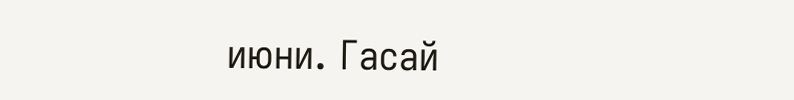июни. Гасай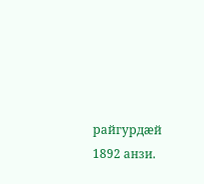райгурдæй 1892 анзи.